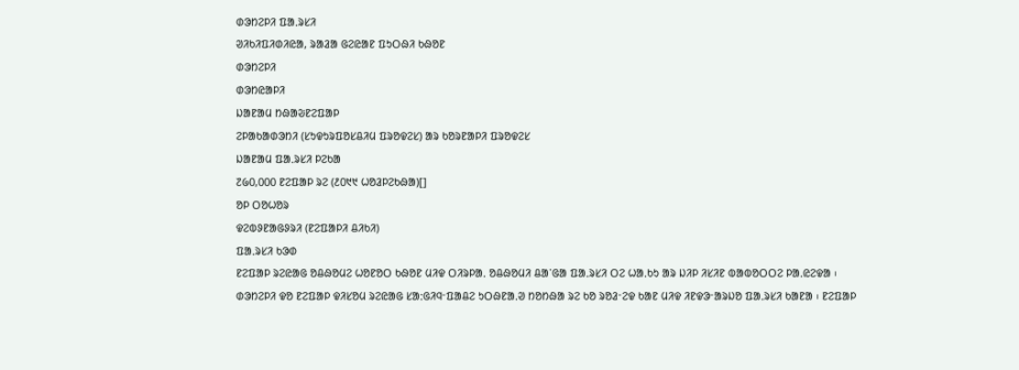ᱰᱳᱴᱮᱞᱤ ᱯᱟᱹᱨᱥᱤ
ᱣᱤᱠᱤᱯᱤᱰᱤᱭᱟ, ᱨᱟᱲᱟ ᱜᱮᱭᱟᱱ ᱯᱩᱛᱷᱤ ᱠᱷᱚᱱ
ᱰᱳᱴᱮᱞᱤ
ᱰᱳᱴᱭᱟᱞᱤ
ᱡᱟᱱᱟᱢ ᱴᱷᱟᱶᱱᱮᱯᱟᱞ
ᱮᱞᱟᱠᱟᱰᱳᱴᱤ (ᱥᱩᱫᱩᱨᱯᱚᱥᱪᱤᱢ ᱯᱨᱚᱫᱮᱥ) ᱟᱨ ᱠᱚᱨᱱᱟᱞᱤ ᱯᱨᱚᱫᱮᱥ
ᱡᱟᱱᱟᱢ ᱯᱟᱹᱨᱥᱤ ᱞᱮᱠᱟ
᱗᱙᱐,᱐᱐᱐ ᱱᱮᱯᱟᱞ ᱨᱮ (᱒᱐᱑᱑ ᱦᱚᱲᱞᱮᱠᱷᱟ)[]
ᱚᱞ ᱛᱚᱦᱚᱨ
ᱫᱮᱵᱽᱱᱟᱜᱽᱨᱤ (ᱱᱮᱯᱟᱞᱤ ᱪᱤᱠᱤ)
ᱯᱟᱹᱨᱥᱤ ᱠᱳᱰ
ᱱᱮᱯᱟᱞ ᱨᱮᱭᱟᱜ ᱚᱪᱷᱚᱢᱮ ᱦᱚᱱᱚᱛ ᱠᱷᱚᱱ ᱢᱤᱫ ᱛᱤᱨᱞᱟᱹ ᱚᱪᱷᱚᱢᱤ ᱪᱟᱸᱜᱟ ᱯᱟᱹᱨᱥᱤ ᱛᱮ ᱦᱟᱹᱠᱩ ᱟᱨ ᱡᱤᱞ ᱤᱥᱤᱱ ᱵᱟᱵᱚᱛᱛᱮ ᱞᱟᱹᱭᱮᱫᱟ ᱾
ᱰᱳᱴᱮᱞᱤ ᱫᱚ ᱱᱮᱯᱟᱞ ᱫᱤᱥᱚᱢ ᱨᱮᱭᱟᱜ ᱥᱟᱺᱜᱤᱧᱼᱯᱟᱪᱮ ᱩᱛᱷᱱᱟᱹᱣ ᱴᱚᱴᱷᱟ ᱨᱮ ᱠᱚ ᱨᱚᱲᱼᱮᱫ ᱠᱟᱱ ᱢᱤᱫ ᱤᱱᱫᱳᱼᱟᱨᱡᱚ ᱯᱟᱹᱨᱥᱤ ᱠᱟᱱᱟ ᱾ ᱱᱮᱯᱟᱞ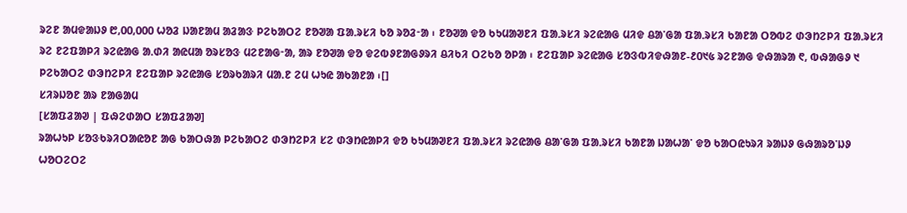ᱨᱮᱱ ᱟᱢᱫᱟᱡᱽ ᱘,᱐᱐,᱐᱐᱐ ᱦᱚᱲ ᱡᱟᱱᱟᱢ ᱟᱲᱟᱝ ᱞᱮᱠᱟᱛᱮ ᱱᱚᱣᱟ ᱯᱟᱹᱨᱥᱤ ᱠᱚ ᱨᱚᱲᱼᱟ ᱾ ᱱᱚᱣᱟ ᱫᱚ ᱠᱩᱢᱟᱣᱱᱤ ᱯᱟᱹᱨᱥᱤ ᱨᱮᱭᱟᱜ ᱢᱤᱫ ᱪᱟᱸᱜᱟ ᱯᱟᱹᱨᱥᱤ ᱠᱟᱱᱟ ᱛᱚᱵᱮ ᱰᱳᱴᱮᱞᱤ ᱯᱟᱹᱨᱥᱤ ᱨᱮ ᱱᱮᱯᱟᱞᱤ ᱨᱮᱭᱟᱜ ᱟᱹᱰᱤ ᱟᱭᱢᱟ ᱚᱨᱥᱚᱝ ᱢᱮᱱᱟᱜᱼᱟ, ᱟᱨ ᱱᱚᱣᱟ ᱫᱚ ᱫᱮᱵᱽᱱᱟᱜᱽᱨᱤ ᱪᱤᱠᱤ ᱛᱮᱠᱚ ᱚᱞᱟ ᱾ ᱱᱮᱯᱟᱞ ᱨᱮᱭᱟᱜ ᱥᱚᱝᱵᱤᱫᱷᱟᱱ-᱒᱐᱑᱕ ᱨᱮᱱᱟᱜ ᱫᱷᱟᱨᱟ ᱖, ᱵᱷᱟᱜᱽ ᱑ ᱞᱮᱠᱟᱛᱮ ᱰᱳᱴᱮᱞᱤ ᱱᱮᱯᱟᱞ ᱨᱮᱭᱟᱜ ᱥᱚᱨᱠᱟᱨᱤ ᱢᱟᱹᱱ ᱮᱢ ᱦᱩᱭ ᱟᱠᱟᱱᱟ ᱾[]
ᱥᱤᱨᱡᱚᱱ ᱟᱨ ᱱᱟᱜᱟᱢ
[ᱥᱟᱯᱲᱟᱣ | ᱯᱷᱮᱰᱟᱛ ᱥᱟᱯᱲᱟᱣ]
ᱨᱟᱦᱩᱞ ᱥᱚᱝᱠᱨᱤᱛᱟᱭᱚᱱ ᱟᱜ ᱠᱟᱛᱷᱟ ᱞᱮᱠᱟᱛᱮ ᱰᱳᱴᱮᱞᱤ ᱥᱮ ᱰᱳᱴᱭᱟᱞᱤ ᱫᱚ ᱠᱩᱢᱟᱣᱱᱤ ᱯᱟᱹᱨᱥᱤ ᱨᱮᱭᱟᱜ ᱪᱟᱸᱜᱟ ᱯᱟᱹᱨᱥᱤ ᱠᱟᱱᱟ ᱡᱟᱦᱟᱸ ᱫᱚ ᱠᱟᱛᱭᱩᱨᱤ ᱨᱟᱡᱽ ᱜᱷᱟᱨᱚᱸᱡᱽ ᱦᱚᱛᱮᱛᱮ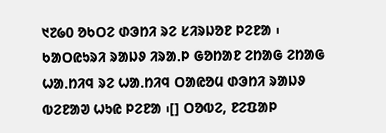᱑᱗᱙᱐ ᱚᱠᱛᱮ ᱰᱳᱴᱤ ᱨᱮ ᱥᱤᱨᱡᱚᱱ ᱞᱮᱱᱟ ᱾ ᱠᱟᱛᱭᱩᱨᱤ ᱨᱟᱡᱽ ᱤᱨᱟᱹᱞ ᱜᱚᱴᱟᱱ ᱮᱴᱟᱜ ᱮᱴᱟᱜ ᱦᱟᱹᱴᱤᱧ ᱨᱮ ᱦᱟᱹᱴᱤᱧ ᱛᱟᱭᱚᱢ ᱰᱳᱴᱤ ᱨᱟᱡᱽ ᱵᱮᱱᱟᱣ ᱦᱩᱭ ᱞᱮᱱᱟ ᱾[] ᱛᱚᱵᱮ, ᱱᱮᱯᱟᱞ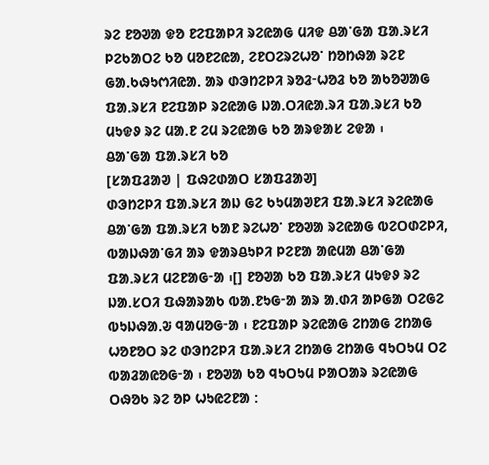ᱨᱮ ᱱᱚᱣᱟ ᱫᱚ ᱱᱮᱯᱟᱞᱤ ᱨᱮᱭᱟᱜ ᱢᱤᱫ ᱪᱟᱸᱜᱟ ᱯᱟᱹᱨᱥᱤ ᱞᱮᱠᱟᱛᱮ ᱠᱚ ᱢᱚᱱᱮᱭᱟ, ᱮᱱᱛᱮᱨᱮᱦᱚᱸ ᱴᱚᱴᱷᱟ ᱨᱮᱱ ᱜᱟᱹᱠᱷᱩᱬᱤᱭᱟᱹ ᱟᱨ ᱰᱳᱴᱮᱞᱤ ᱨᱚᱲᱼᱦᱚᱲ ᱠᱚ ᱟᱠᱚᱣᱟᱜ ᱯᱟᱹᱨᱥᱤ ᱱᱮᱯᱟᱞ ᱨᱮᱭᱟᱜ ᱡᱟᱹᱛᱤᱭᱟᱹᱨᱤ ᱯᱟᱹᱨᱥᱤ ᱠᱚ ᱢᱩᱫᱽ ᱨᱮ ᱢᱟᱹᱱ ᱮᱢ ᱨᱮᱭᱟᱜ ᱠᱚ ᱟᱨᱫᱟᱥ ᱮᱫᱟ ᱾
ᱪᱟᱸᱜᱟ ᱯᱟᱹᱨᱥᱤ ᱠᱚ
[ᱥᱟᱯᱲᱟᱣ | ᱯᱷᱮᱰᱟᱛ ᱥᱟᱯᱲᱟᱣ]
ᱰᱳᱴᱮᱞᱤ ᱯᱟᱹᱨᱥᱤ ᱟᱡ ᱜᱮ ᱠᱩᱢᱟᱣᱱᱤ ᱯᱟᱹᱨᱥᱤ ᱨᱮᱭᱟᱜ ᱪᱟᱸᱜᱟ ᱯᱟᱹᱨᱥᱤ ᱠᱟᱱ ᱨᱮᱦᱚᱸ ᱱᱚᱣᱟ ᱨᱮᱭᱟᱜ ᱵᱮᱛᱰᱮᱞᱤ, ᱵᱟᱡᱷᱟᱸᱜᱤ ᱟᱨ ᱫᱟᱨᱪᱩᱞᱤ ᱞᱮᱱᱟ ᱟᱭᱢᱟ ᱪᱟᱸᱜᱟ ᱯᱟᱹᱨᱥᱤ ᱢᱮᱱᱟᱜᱼᱟ ᱾[] ᱱᱚᱣᱟ ᱠᱚ ᱯᱟᱹᱨᱥᱤ ᱢᱩᱫᱽ ᱨᱮ ᱡᱟᱹᱥᱛᱤ ᱯᱷᱟᱨᱟᱠ ᱵᱟᱹᱱᱩᱜᱼᱟ ᱟᱨ ᱟᱹᱰᱤ ᱟᱞᱜᱟ ᱛᱮᱜᱮ ᱵᱩᱡᱷᱟᱹᱶ ᱧᱟᱢᱚᱜᱼᱟ ᱾ ᱱᱮᱯᱟᱞ ᱨᱮᱭᱟᱜ ᱮᱴᱟᱜ ᱮᱴᱟᱜ ᱦᱚᱱᱚᱛ ᱨᱮ ᱰᱳᱴᱮᱞᱤ ᱯᱟᱹᱨᱥᱤ ᱮᱴᱟᱜ ᱮᱴᱟᱜ ᱧᱩᱛᱩᱢ ᱛᱮ ᱵᱟᱲᱟᱭᱚᱜᱼᱟ ᱾ ᱱᱚᱣᱟ ᱠᱚ ᱧᱩᱛᱩᱢ ᱞᱟᱛᱟᱨ ᱨᱮᱭᱟᱜ ᱛᱷᱚᱠ ᱨᱮ ᱚᱞ ᱦᱩᱭᱮᱱᱟ :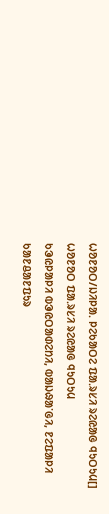ᱦᱚᱱᱚᱛ/ᱡᱤᱞᱟᱹ ᱞᱮᱠᱟᱛᱮ ᱯᱟᱹᱨᱥᱤ ᱨᱮᱭᱟᱜ ᱧᱩᱛᱩᱢ[]
ᱦᱚᱱᱚᱛ ᱯᱟᱹᱨᱥᱤ ᱨᱮᱭᱟᱜ ᱧᱩᱛᱩᱢ
ᱠᱳᱭᱞᱟᱞᱤ ᱵᱳᱭᱛᱟᱰᱮᱴᱤ, ᱵᱟᱡᱷᱟᱸᱜᱤ, ᱱᱮᱯᱟᱞᱤ
ᱠᱟᱱᱪᱟᱱᱯᱩᱨ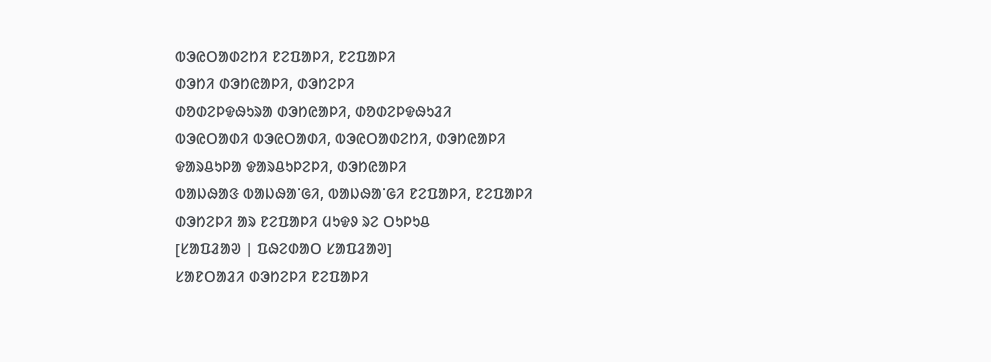ᱵᱳᱭᱛᱟᱰᱮᱴᱤ ᱱᱮᱯᱟᱞᱤ, ᱱᱮᱯᱟᱞᱤ
ᱰᱳᱴᱤ ᱰᱳᱴᱭᱟᱞᱤ, ᱰᱳᱴᱮᱞᱤ
ᱰᱚᱰᱮᱞᱫᱷᱩᱨᱟ ᱰᱳᱴᱭᱟᱞᱤ, ᱰᱚᱰᱮᱞᱫᱷᱩᱲᱤ
ᱵᱳᱭᱛᱟᱰᱤ ᱵᱳᱭᱛᱟᱰᱤ, ᱵᱳᱭᱛᱟᱰᱮᱴᱤ, ᱰᱳᱴᱭᱟᱞᱤ
ᱫᱟᱨᱪᱩᱞᱟ ᱫᱟᱨᱪᱩᱞᱮᱞᱤ, ᱰᱳᱴᱭᱟᱞᱤ
ᱵᱟᱡᱷᱟᱝ ᱵᱟᱡᱷᱟᱸᱜᱤ, ᱵᱟᱡᱷᱟᱸᱜᱤ ᱱᱮᱯᱟᱞᱤ, ᱱᱮᱯᱟᱞᱤ
ᱰᱳᱴᱮᱞᱤ ᱟᱨ ᱱᱮᱯᱟᱞᱤ ᱢᱩᱫᱽ ᱨᱮ ᱛᱩᱞᱩᱪ
[ᱥᱟᱯᱲᱟᱣ | ᱯᱷᱮᱰᱟᱛ ᱥᱟᱯᱲᱟᱣ]
ᱥᱟᱱᱛᱟᱲᱤ ᱰᱳᱴᱮᱞᱤ ᱱᱮᱯᱟᱞᱤ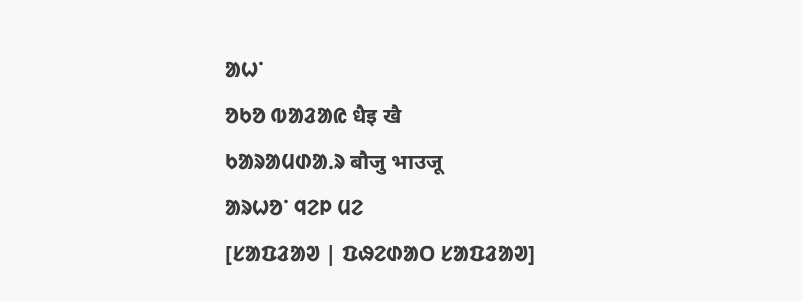ᱟᱦᱸ
ᱚᱠᱚ ᱵᱟᱲᱟᱭ धैइ खै
ᱠᱟᱨᱟᱢᱰᱟᱹᱨ बौजु भाउजू
ᱟᱨᱦᱚᱸ ᱧᱮᱞ ᱢᱮ
[ᱥᱟᱯᱲᱟᱣ | ᱯᱷᱮᱰᱟᱛ ᱥᱟᱯᱲᱟᱣ]